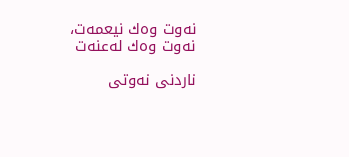نه‌وت وه‌ك نیعمه‌ت، نه‌وت وه‌ك له‌عنەت ‌

ناردنی‌ نه‌وتی‌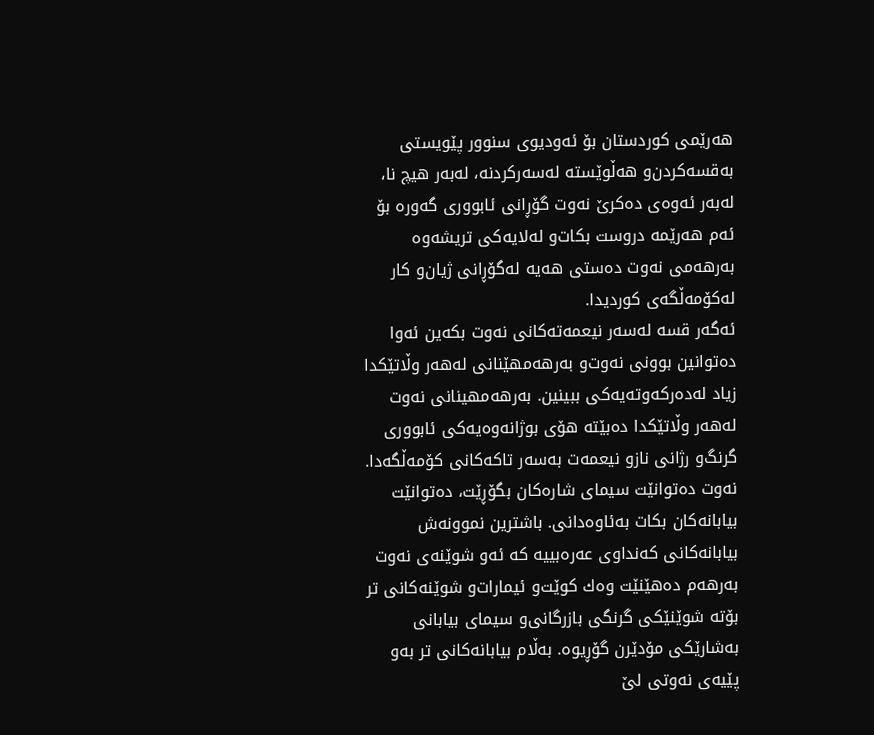هه‌رێمی‌ كوردستان بۆ ئه‌ودیوی‌ سنوور پێویستی‌ به‌قسه‌كردن‌و هه‌ڵوێسته‌ له‌سه‌ركردنه‌، له‌به‌ر هیچ نا، له‌به‌ر ئه‌وه‌ی‌ ده‌كرێ نه‌وت گۆڕانی‌ ئابووری‌ گه‌وره‌ بۆ ئه‌م هه‌رێمه‌ دروست بكات‌و له‌لایه‌كی‌ تریشه‌وه‌ به‌رهه‌می‌ نه‌وت ده‌ستی‌ هه‌یه‌ له‌گۆڕانی‌ ژیان‌و كار له‌كۆمه‌ڵگه‌ی‌ كوردیدا.
ئه‌گه‌ر قسه‌ له‌سه‌ر نیعمه‌ته‌كانی‌ نه‌وت بكه‌ین ئه‌وا ده‌توانین بوونی‌ نه‌وت‌و به‌رهه‌مهێنانی‌ له‌هه‌ر وڵاتێكدا زیاد له‌ده‌ركه‌وته‌یه‌كی‌ ببینین. به‌رهه‌مهینانی‌ نه‌وت له‌هه‌ر وڵاتێكدا ده‌بێته‌ هۆی‌ بوژانه‌وه‌یه‌كی‌ ئابووری‌ گرنگ‌و رژانی‌ نازو نیعمه‌ت به‌سه‌ر تاكه‌كانی‌ كۆمه‌ڵگه‌دا. نه‌وت ده‌توانێت سیمای‌ شاره‌كان بگۆڕێت، ده‌توانێت بیابانه‌كان بكات به‌ئاوه‌دانی‌. باشترین نموونه‌ش بیابانه‌كانی‌ كه‌نداوی‌ عه‌ره‌بییه‌ كه‌ ئه‌و شوێنه‌ی‌ نه‌وت به‌رهه‌م ده‌هێنێت وه‌ك كوێت‌و ئیمارات‌و شوێنه‌كانی‌ تر بۆته‌ شوێنێكی‌ گرنگی‌ بازرگانی‌‌و سیمای‌ بیابانی‌ به‌شارێكی‌ مۆدێرن گۆڕیوه‌. به‌ڵام بیابانه‌كانی‌ تر به‌و پێیه‌ی‌ نه‌وتی‌ لێ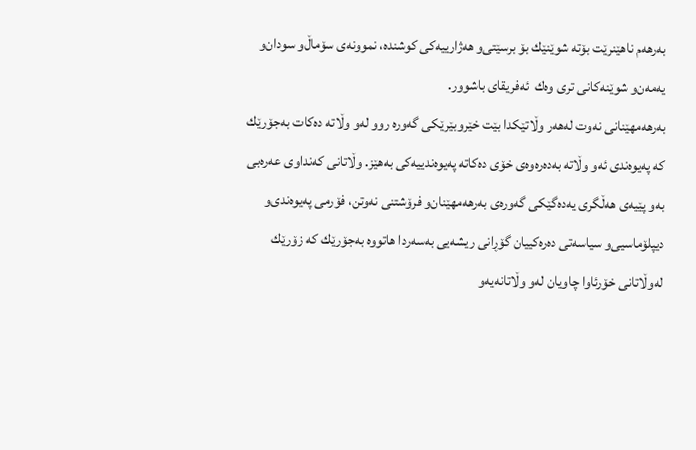به‌رهه‌م ناهێنرێت بۆته‌ شوێنێك بۆ برسێتی‌‌و هه‌ژارییه‌كی‌ كوشنده‌، نموونه‌ی‌ سۆماڵ‌و سودان‌و یه‌مه‌ن‌و شوێنه‌كانی‌ تری‌ وه‌ك  ئه‌فریقای‌ باشوور.
به‌رهه‌مهێنانی‌ نه‌وت له‌هه‌ر وڵاتێكدا بێت خێروبێرێكی‌ گه‌وره‌ روو له‌و وڵاته‌ ده‌كات به‌جۆرێك كه‌ په‌یوه‌ندی‌ ئه‌و وڵاته‌ به‌ده‌ره‌وه‌ی‌ خۆی‌ ده‌كاته‌ په‌یوه‌ندییه‌كی‌ به‌هێز. وڵاتانی‌ كه‌نداوی‌ عه‌ره‌بی‌ به‌و پێیه‌ی‌ هه‌ڵگری‌ یه‌ده‌گێكی‌ گه‌وره‌ی‌ به‌رهه‌مهێنان‌و فرۆشتنی‌ نه‌وتن، فۆرمی‌ په‌یوه‌ندی‌‌و دیپلۆماسیی‌‌و سیاسه‌تی‌ ده‌ره‌كییان گۆڕانی‌ ریشه‌یی به‌سه‌ردا هاتووه‌ به‌جۆرێك كه‌ زۆرێك له‌وڵاتانی‌ خۆرئاوا چاویان له‌و وڵاتانه‌یه‌و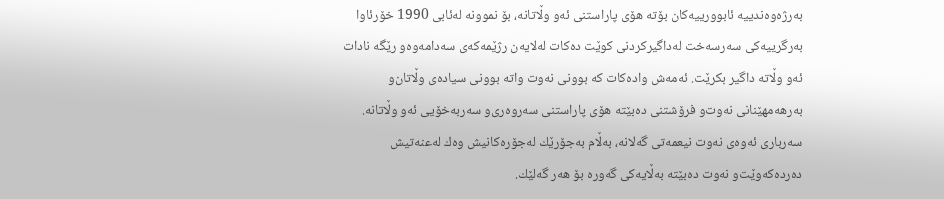به‌رژه‌وه‌ندییه‌ ئابوورییه‌كان بۆته‌ هۆی‌ پاراستنی‌ ئه‌و وڵاتانه‌، بۆ نموونه‌ له‌ئابی‌ 1990 خۆرئاوا به‌رگرییه‌كی‌ سه‌رسه‌خت له‌داگیركردنی‌ كوێت ده‌كات له‌لایه‌ن رژێمه‌كه‌ی‌ سه‌دامه‌وه‌و رێگه‌ نادات ئه‌و وڵاته‌ داگیر بكرێت. ئه‌مه‌ش واده‌كات كه‌ بوونی‌ نه‌وت واته‌ بوونی‌ سیاده‌ی‌ وڵاتان‌و به‌رهه‌مهێنانی‌ نه‌وت‌و فرۆشتنی‌ ده‌بێته‌ هۆی‌ پاراستنی‌ سه‌روه‌ری‌‌و سه‌ربه‌خۆیی‌ ئه‌و وڵاتانه‌.
سه‌رباری‌ ئه‌وه‌ی‌ نه‌وت نیعمه‌تی‌ گه‌لانه‌، به‌ڵام به‌جۆرێك له‌جۆره‌كانیش وه‌ك له‌عنەتیش ده‌رده‌كه‌وێت‌و نه‌وت ده‌بێته‌ به‌ڵایه‌كی‌ گه‌وره‌ بۆ هه‌ر گه‌لێك.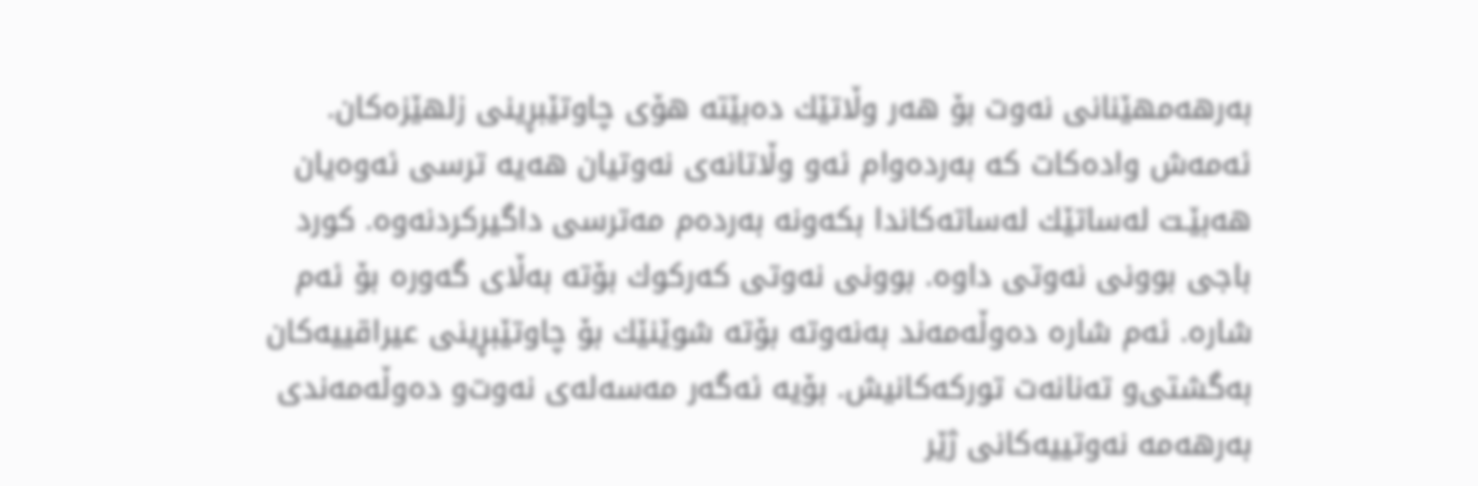به‌رهه‌مهێنانی‌ نه‌وت بۆ هه‌ر وڵاتێك ده‌بێته‌ هۆی‌ چاوتێبڕینی‌ زلهێزه‌كان. ئه‌مه‌ش واده‌كات كه‌ به‌رده‌وام ئه‌و وڵاتانه‌ی‌ نه‌وتیان هه‌یه‌ ترسی‌ ئه‌وه‌یان هه‌بێـت له‌ساتێك له‌ساته‌كاندا بكه‌ونه‌ به‌رده‌م مه‌ترسی‌ داگیركردنه‌وه‌. كورد باجی‌ بوونی‌ نه‌وتی‌ داوه‌. بوونی‌ نه‌وتی‌ كه‌ركوك بۆته‌ به‌ڵای‌ گه‌وره‌ بۆ ئه‌م شاره‌. ئه‌م شاره‌ ده‌وڵه‌مه‌ند به‌نه‌وته‌ بۆته‌ شوێنێك بۆ چاوتێبڕینی‌ عیراقییه‌كان به‌گشتی‌‌و ته‌نانه‌ت توركه‌كانیش. بۆیه‌ ئه‌گه‌ر مه‌سه‌له‌ی‌ نه‌وت‌و ده‌وڵه‌مه‌ندی‌ به‌رهه‌مه‌ نه‌وتییه‌كانی‌ ژێر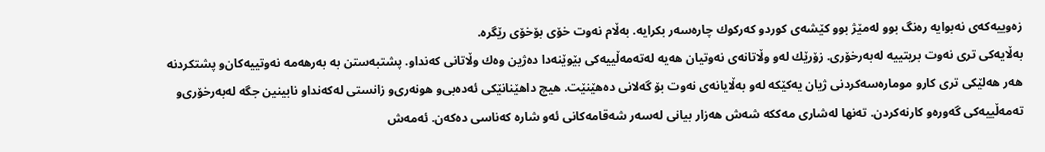زه‌وییه‌كه‌ی‌ نه‌بوایه‌ ره‌نگ بوو له‌مێژ بوو كێشه‌ی‌ كوردو كه‌ركوك چاره‌سه‌ر بكرایه‌. به‌ڵام نه‌وت خۆی‌ بۆخۆی‌ رێگره‌.
به‌ڵایه‌كی‌ تری‌ نه‌وت بریتییه‌ له‌به‌رخۆری‌. زۆرێك له‌و وڵاتانه‌ی‌ نه‌وتیان هه‌یه‌ له‌ته‌مه‌ڵییه‌كی‌ بێوێنه‌دا ده‌ژین وه‌ك وڵاتانی‌ كه‌نداو. پشتبه‌ستن به‌ به‌رهه‌مه‌ نه‌وتییه‌كان‌و پشتكردنه‌ هه‌ر هه‌لێكی‌ تری‌ كارو موماره‌سه‌كردنی‌ ژیان یه‌كێكه‌ له‌و به‌ڵایانه‌ی‌ نه‌وت بۆ گه‌لانی‌ ده‌هێنێت. هیچ داهێنانێكی‌ ئه‌ده‌بی‌‌و هونه‌ری‌‌و زانستی‌ له‌كه‌نداو نابینین جگه‌ له‌به‌رخۆری‌‌و ته‌مه‌ڵییه‌كی‌ گه‌وره‌و كارنه‌كردن. ته‌نها له‌شاری‌ مه‌ككه‌ شه‌ش هه‌زار بیانی‌ له‌سه‌ر شه‌قامه‌كانی‌ ئه‌و شاره‌ كه‌ناسی‌ ده‌كه‌ن. ئه‌مه‌ش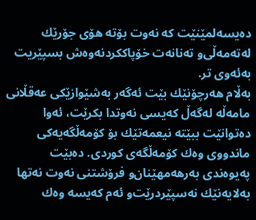ده‌یسه‌لمێنێت كه‌ نه‌وت بۆته‌ هۆی‌ جۆرێك له‌ته‌مه‌ڵی‌‌و ته‌نانه‌ت خۆپاكکردنه‌وه‌ش بسپێریت به‌ئه‌وی‌ تر.
به‌ڵام هه‌رچۆنێك بێت ئه‌گه‌ر به‌شێوازێكی‌ عه‌قڵانی‌ مامه‌ڵه‌ له‌گه‌ڵ كه‌یسی‌ نه‌وتدا بكرێت، ئه‌وا ده‌توانێت ببێته‌ نیعمه‌تێك بۆ كۆمه‌ڵگه‌یه‌كی‌ ماندووی‌ وه‌ك كۆمه‌ڵگه‌ی‌ كوردی‌. ده‌بێت په‌یوه‌ندی‌ به‌رهه‌مهێنان‌و فرۆشتنی‌ نه‌وت نه‌تها به‌لایه‌نێك نه‌سپێردرێت‌و ئه‌م كه‌یسه‌ وه‌ك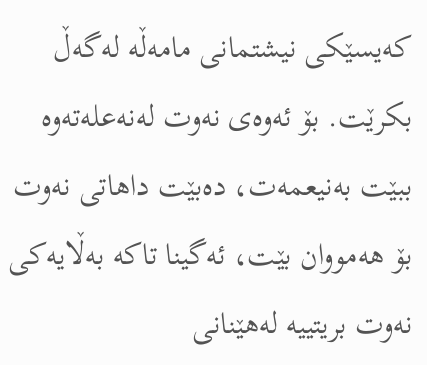كه‌یسێكی‌ نیشتمانی‌ مامه‌ڵه‌ له‌گه‌ڵ بكرێت. بۆ ئه‌وه‌ی‌ نه‌وت له‌نه‌عله‌ته‌وه‌ ببێت به‌نیعمه‌ت، ده‌بێت داهاتی‌ نه‌وت بۆ هه‌مووان بێت، ئه‌گینا تاكه‌ به‌ڵایه‌كی‌ نه‌وت بریتییه‌ له‌هێنانی‌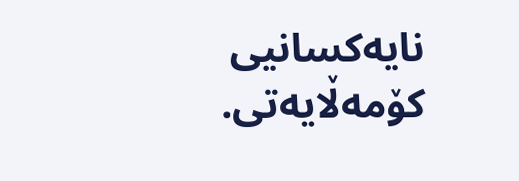نایه‌كسانیی‌ كۆمه‌ڵایه‌تی‌.